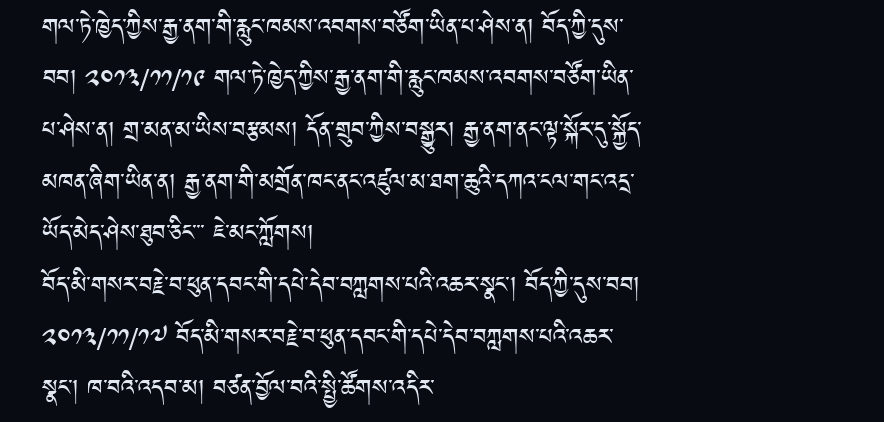གལ་ཏེ་ཁྱེད་ཀྱིས་རྒྱ་ནག་གི་རླུང་ཁམས་འབགས་བཙོག་ཡིན་པ་ཤེས་ན། བོད་ཀྱི་དུས་བབ། ༢༠༡༣/༡༡/༡༩ གལ་ཏེ་ཁྱེད་ཀྱིས་རྒྱ་ནག་གི་རླུང་ཁམས་འབགས་བཙོག་ཡིན་པ་ཤེས་ན། གྲ་མན་མ་ཡིས་བརྩམས། དོན་གྲུབ་ཀྱིས་བསྒྱུར། རྒྱ་ནག་ནང་ལྟ་སྐོར་དུ་སྐྱོད་མཁན་ཞིག་ཡིན་ན། རྒྱ་ནག་གི་མགྲོན་ཁང་ནང་འཛུལ་མ་ཐག་ཆུའི་དཀའ་ངལ་གང་འདྲ་ཡོད་མེད་ཤེས་ཐུབ་ཅིང་་་ ཇེ་མང་ཀློགས།
བོད་མི་གསར་བརྗེ་བ་ཕུན་དབང་གི་དཔེ་དེབ་བཀླགས་པའི་འཆར་སྣང་། བོད་ཀྱི་དུས་བབ། ༢༠༡༣/༡༡/༡༧ བོད་མི་གསར་བརྗེ་བ་ཕུན་དབང་གི་དཔེ་དེབ་བཀླགས་པའི་འཆར་སྣང་། ཁ་བའི་འདབ་མ། བཙན་བྱོལ་བའི་སྤྱི་ཚོགས་འདིར་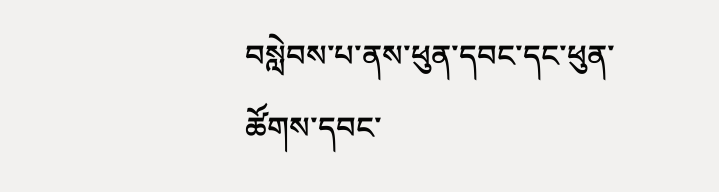བསླེབས་པ་ནས་ཕུན་དབང་དང་ཕུན་ཚོགས་དབང་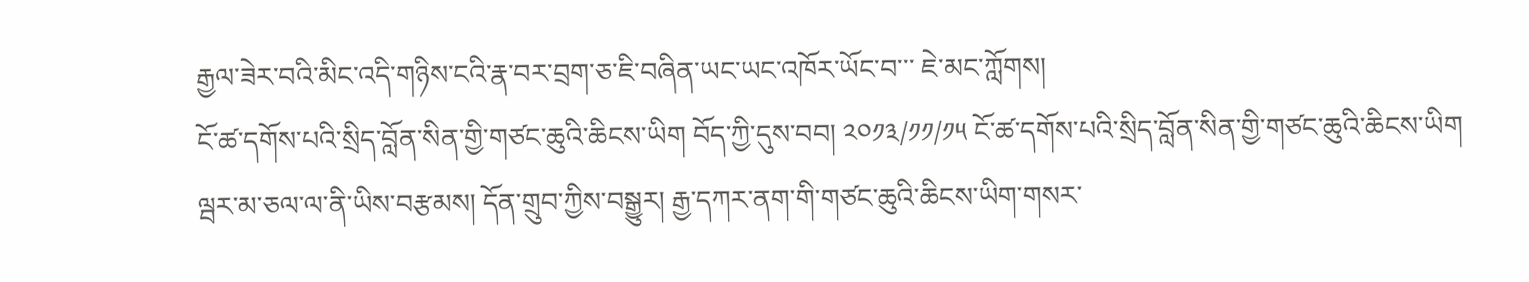རྒྱལ་ཟེར་བའི་མིང་འདི་གཉིས་ངའི་རྣ་བར་བྲག་ཅ་ཇི་བཞིན་ཡང་ཡང་འཁོར་ཡོང་བ་་་ ཇེ་མང་ཀློགས།
ངོ་ཚ་དགོས་པའི་སྲིད་བློན་སིན་གྱི་གཙང་ཆུའི་ཆིངས་ཡིག བོད་ཀྱི་དུས་བབ། ༢༠༡༣/༡༡/༡༥ ངོ་ཚ་དགོས་པའི་སྲིད་བློན་སིན་གྱི་གཙང་ཆུའི་ཆིངས་ཡིག ལྦར་མ་ཅལ་ལ་ནི་ཡིས་བརྩམས། དོན་གྲུབ་ཀྱིས་བསྒྱུར། རྒྱ་དཀར་ནག་གི་གཙང་ཆུའི་ཆིངས་ཡིག་གསར་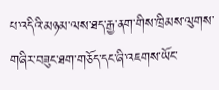པ་འདིའི་མཉམ་ལས་ཐད་རྒྱ་ནག་གིས་ཁྲིམས་ལུགས་གཞིར་བཟུང་ཐག་གཅོད་དང་ཞི་འཇགས་ཡོང་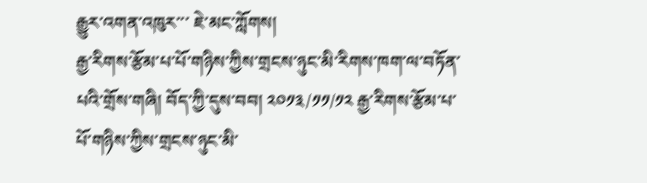རྒྱུར་འགན་འཁུར་་་ ཇེ་མང་ཀློགས།
རྒྱ་རིགས་རྩོམ་པ་པོ་གཉིས་ཀྱིས་གྲངས་ཉུང་མི་རིགས་ཁག་ལ་བཏོན་པའི་གྲོས་གཞི། བོད་ཀྱི་དུས་བབ། ༢༠༡༣/༡༡/༡༢ རྒྱ་རིགས་རྩོམ་པ་པོ་གཉིས་ཀྱིས་གྲངས་ཉུང་མི་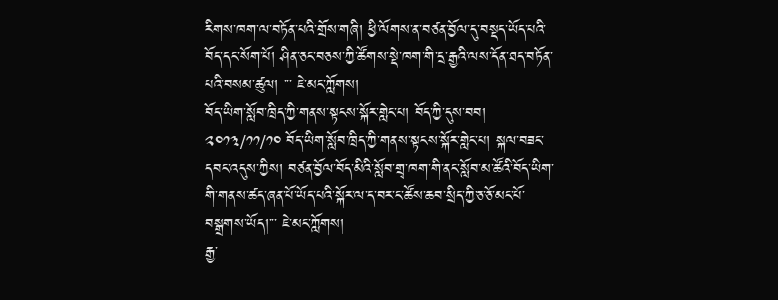རིགས་ཁག་ལ་བཏོན་པའི་གྲོས་གཞི། ཕྱི་ལོགས་ན་བཙན་བྱོལ་དུ་བསྡད་ཡོད་པའི་བོད་དང་སོག་པོ། ཤིན་ཅང་བཅས་ཀྱི་ཚོགས་སྡེ་ཁག་གི་དྲ་རྒྱའི་ལས་དོན་ཐད་བཏོན་པའི་བསམ་ཚུལ། ་་་ ཇེ་མང་ཀློགས།
བོད་ཡིག་སློབ་ཁྲིད་ཀྱི་གནས་སྟངས་སྐོར་གླེང་པ། བོད་ཀྱི་དུས་བབ། ༢༠༡༣/༡༡/༡༠ བོད་ཡིག་སློབ་ཁྲིད་ཀྱི་གནས་སྟངས་སྐོར་གླེང་པ། སྐལ་བཟང་དབང་འདུས་ཀྱིས། བཙན་བྱོལ་བོད་མིའི་སློབ་གྲྭ་ཁག་གི་ནང་སློབ་མ་ཚོའི་བོད་ཡིག་གི་གནས་ཚད་ཞན་པོ་ཡོད་པའི་སྐོར་ལ་ད་བར་ང་ཚོས་ཆབ་སྲིད་ཀྱི་ཅ་ཅོ་མང་པོ་བསྒྲགས་ཡོད།་་་ ཇེ་མང་ཀློགས།
རྒྱ་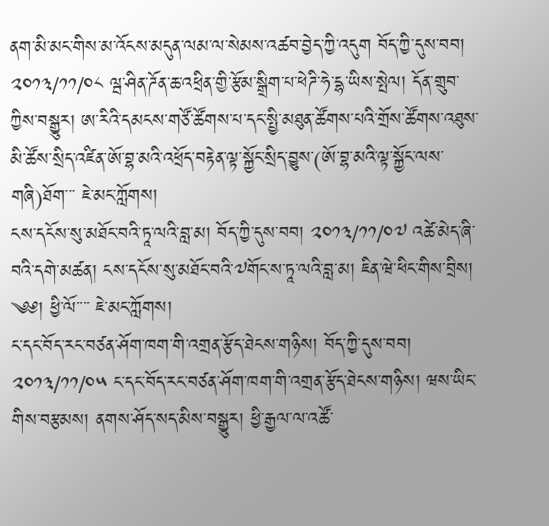ནག་མི་མང་གིས་མ་འོངས་མདུན་ལམ་ལ་སེམས་འཚབ་བྱེད་ཀྱི་འདུག བོད་ཀྱི་དུས་བབ། ༢༠༡༣/༡༡/༠༨ ལྦ་ཤིན་ཌོན་ཆ་འཕྲིན་གྱི་རྩོམ་སྒྲིག་པ་ཕེཌི་ཧེ་དྷ་ཡིས་སྤེལ། དོན་གྲུབ་ཀྱིས་བསྒྱུར། ཨ་རིའི་དམངས་གཙོ་ཚོགས་པ་དང་སྤྱི་མཐུན་ཚོགས་པའི་གྲོས་ཚོགས་འཐུས་མི་ཚོས་སྲིད་འཛིན་ཨོ་བྷ་མའི་འཕྲོད་བརྟེན་ལྟ་སྐྱོང་སྲིད་བྱུས་(ཨོ་བྷ་མའི་ལྟ་སྐྱོང་ལས་གཞི)ཐོག་་་ ཇེ་མང་ཀློགས།
ངས་དངོས་སུ་མཐོང་བའི་ཏཱ་ལའི་བླ་མ། བོད་ཀྱི་དུས་བབ། ༢༠༡༣/༡༡/༠༧ འཚེ་མེད་ཞི་བའི་དགེ་མཚན། ངས་དངོས་སུ་མཐོང་བའི་༧གོང་ས་ཏཱ་ལའི་བླ་མ། ཇིན་ཝེ་ཕིང་གིས་བྲིས། ༄༅། ཕྱི་ལོ་་་་ ཇེ་མང་ཀློགས།
ང་དང་བོད་རང་བཙན་ཤོག་ཁག་གི་འགྲན་རྩོད་ཐེངས་གཉིས། བོད་ཀྱི་དུས་བབ། ༢༠༡༣/༡༡/༠༥ ང་དང་བོད་རང་བཙན་ཤོག་ཁག་གི་འགྲན་རྩོད་ཐེངས་གཉིས། ཝས་ཡིང་གིས་བརྩམས། ནགས་ཤོད་སད་མིས་བསྒྱུར། ཕྱི་རྒྱལ་ལ་འཚོ་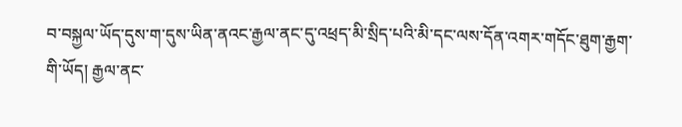བ་བསྐྱལ་ཡོད་དུས་ག་དུས་ཡིན་ནའང་རྒྱལ་ནང་དུ་འཕྲད་མི་སྲིད་པའི་མི་དང་ལས་དོན་འགར་གདོང་ཐུག་རྒྱག་གི་ཡོད། རྒྱལ་ནང་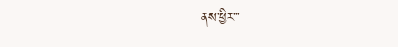ནས་ཕྱིར་་་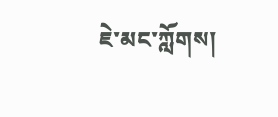ཇེ་མང་ཀློགས།